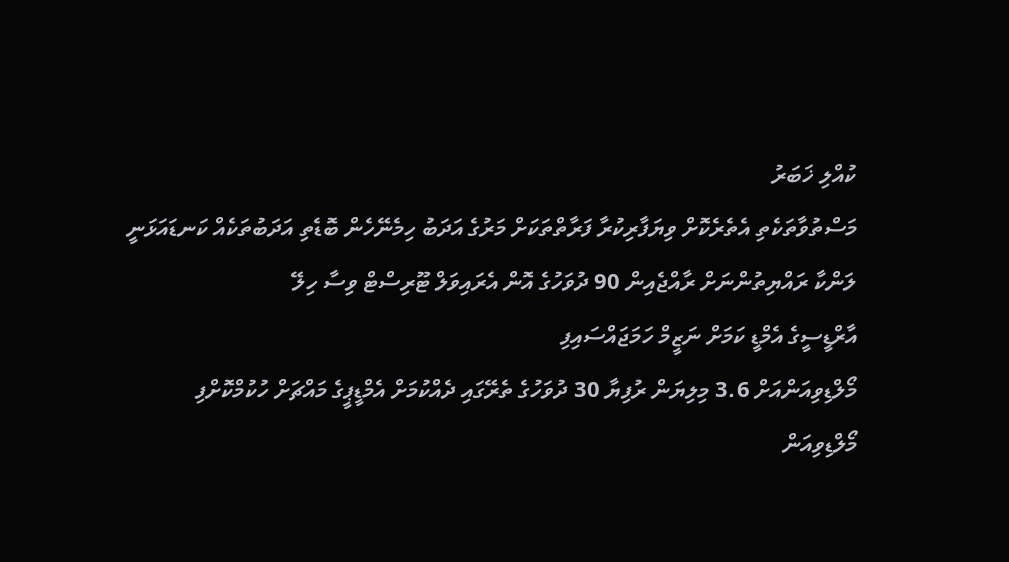ކުއްލި ޚަބަރު
މަސްތުވާތަކެތި އެތެރެކޮށް ވިޔަފާރިކުރާ ފަރާތްތަކަށް މަރުގެ އަދަބު ހިމެނޭހެން ބޮޑެތި އަދަބުތަކެއް ކަނޑައަޅަނީ
ލަންކާ ރައްޔިތުންނަށް ރާއްޖެއިން 90 ދުވަހުގެ އޮން އެރައިވަލް ޓޫރިސްޓް ވިސާ ހިލޭ
އާރްޑީސީގެ އެމްޑީ ކަމަށް ނަޒީމް ހަމަޖައްސައިފި
މޯލްޑިވިއަންއަށް 3.6 މިލިޔަން ރުފިޔާ 30 ދުވަހުގެ ތެރޭގައި ދެއްކުމަށް އެމްޑީޕީގެ މައްޗަށް ހުކުމްކޮށްފި
މޯލްޑިވިއަން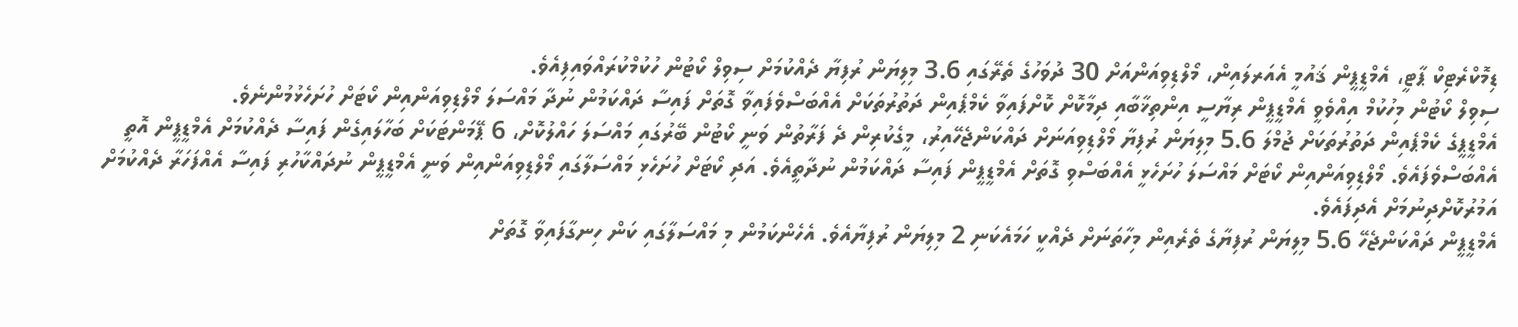ޑިމޮކްރެޓިކް ޕާޓީ، އެމްޑީޕީން ޤައުމީ އެއަރލައިން، މޯލްޑިވިއަންއަށް 30 ދުވަހުގެ ތެރޭގައި 3.6 މިލިޔަން ރުފިޔާ ދެއްކުމަށް ސިވިލް ކޯޓުން ހުކުމްކުރައްވައިފިއެވެ.
ސިވިލް ކޯޓުން މިހުކުމް އިއްވެވީ އެމްޑީޕީން ރިޔާސީ އިންތިޚާބާއި ދިމާކޮށް ކޮށްފައިވާ ކެމްޕެއިން ދަތުރުތަކަށް އެއްބަސްވެފައިވާ ގޮތަށް ފައިސާ ދައްކަމުން ނުދާ މައްސަލަ މޯލްޑިވިއަންއިން ކޯޓަށް ހުށަހެޅުމުންނެވެ.
އެމްޑީޕީގެ ކެމްޕެއިން ދަތުރުތަކަށް ޖުމްލަ 5.6 މިލިޔަން ރުފިޔާ މޯލްޑިވިއަނަށް ދައްކަންޖެހޭއިރު، މީގެކުރިން ދެ ފަރާތުން ވަނީ ކޯޓުން ބޭރުގައި މައްސަލަ ހައްލުކޮށް، 6 ޕޭމަންޓަކަށް ބަހާލައިގެން ފައިސާ ދެއްކުމަށް އެމްޑީޕީން އޮތީ އެއްބަސްވެފައެވެ. މޯލްޑިވިއަންއިން ކޯޓަށް މައްސަލަ ހުށަހެޅީ އެއްބަސްވި ގޮތަށް އެމްޑީޕީން ފައިސާ ދައްކަމުން ނުދާތީއެވެ. އަދި ކޯޓަށް ހުށަހެޅި މައްސަލާގައި މޯލްޑިވިއަންއިން ވަނީ އެމްޑީޕީން ނުދައްކާހުރި ފައިސާ އެއްފަހަރާ ދެއްކުމަށް އަމުރުކޮށްދިނުމަށް އެދިފައެވެ.
އެމްޑީޕީން ދައްކަންޖެހޭ 5.6 މިލިޔަން ރުފިޔާގެ ތެރެއިން މިހާތަނަށް ދެއްކީ ހަމައެކަނި 2 މިލިޔަން ރުފިޔާއެވެ. އެހެންކަމުން މި މައްސަލާގައި ކަން ހިނގާފައިވާ ގޮތަށް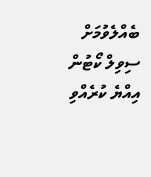ބެއްލެވުމަށް ސިވިލް ކޯޓުން އިއްޔެ ކުރެއްވި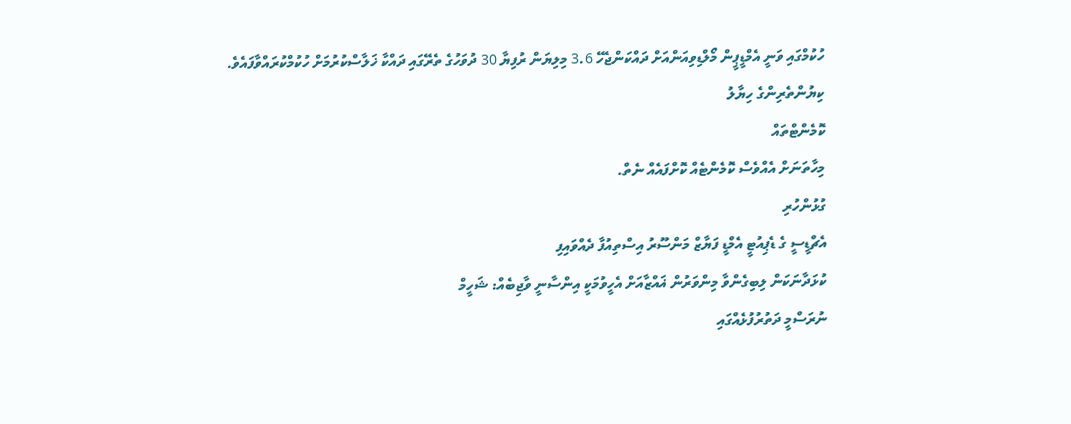ހުކުމްގައި ވަނީ އެމްޑީޕީން މޯލްޑިވިއަންއަށް ދައްކަންޖެހޭ 3.6 މިލިޔަން ރުފިޔާ 30 ދުވަހުގެ ތެރޭގައި ދައްކާ ޚަލާސްކުރުމަށް ހުކުމްކުރައްވާފައެވެ.
ކިޔުންތެރިންގެ ހިޔާލު
ކޮމެންޓްތައް
މިހާތަނަށް އެއްވެސް ކޮމެންޓެއް ކޮށްފައެއް ނެތް.
ގުޅުންހުރި
އެޗްޑީސީ ގެ ޑެޕިއުޓީ އެމްޑީ ފަޔާޒް މަންސޫރު އިސްތިއުފާ ދެއްވައިފި
ކުޅަދާނަކަން ލިބިގެންވާ މިންވަރުން ޣައްޒާއަށް އެހީވުމަކީ އިންސާނީ ވާޖިބެއް: ޝަހީމް
ނުރަސްމީ ދަތުރުފުޅެއްގައި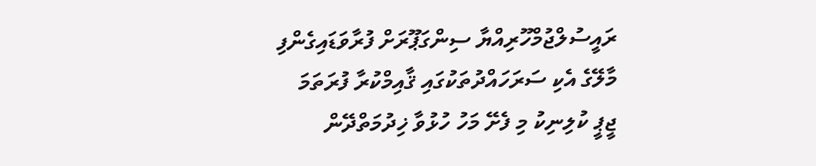ރައީސުލްޖުމްހޫރިއްޔާ ސިންގަޕޫރަށް ފުރާވަޑައިގެންފި
މާލޭގެ އެކި ސަރަހައްދުތަކުގައި ޤާއިމްކުރާ ފުރަތަމަ ޖީޕީ ކުލިނިކު މި ފެށޭ މަހު ހުޅުވާ ޚިދުމަތްދޭން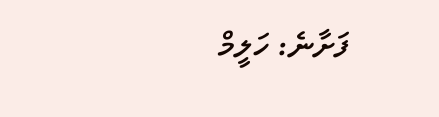ފަށާނެ: ހަލީމް